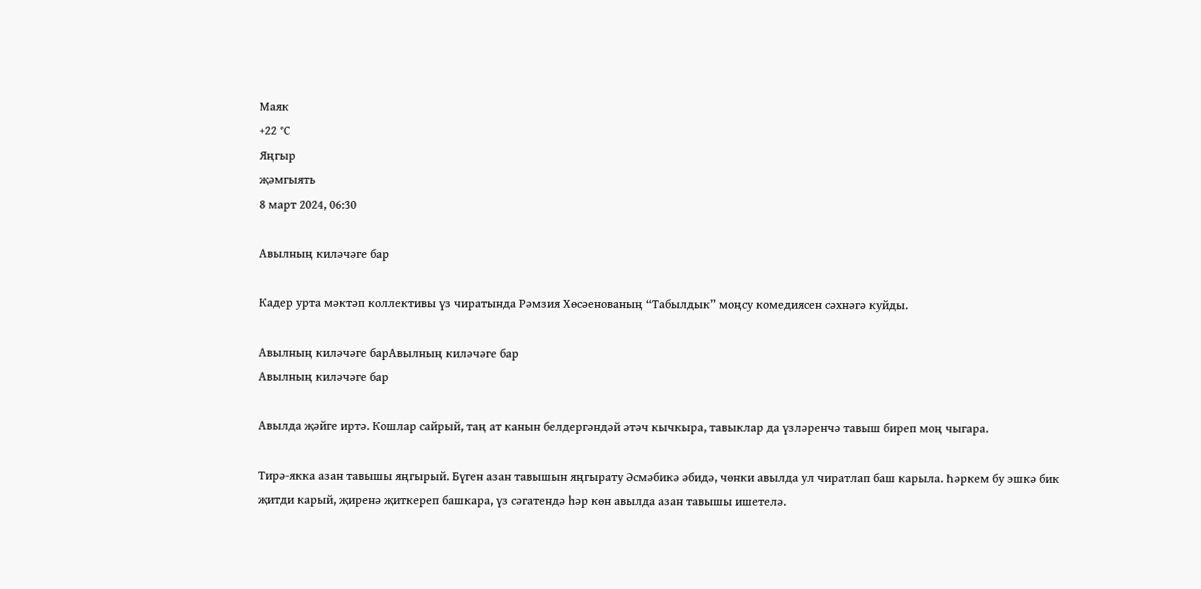Маяк
+22 °С
Яңгыр
җәмгыять
8 март 2024, 06:30

Авылның киләчәге бар

Кадер урта мәктәп коллективы үз чиратында Рәмзия Хөсәенованың “Табылдык” моңсу комедиясен сәхнәгә куйды.

Авылның киләчәге барАвылның киләчәге бар
Авылның киләчәге бар

Авылда җәйге иртә. Кошлар сайрый, таң ат канын белдергәндәй әтәч кычкыра, тавыклар да үзләренчә тавыш биреп моң чыгара.

Тирә-якка азан тавышы яңгырый. Бүген азан тавышын яңгырату Әсмәбикә әбидә, чөнки авылда ул чиратлап баш карыла. Һәркем бу эшкә бик җитди карый, җиренә җиткереп башкара, үз сәгатендә һәр көн авылда азан тавышы ишетелә.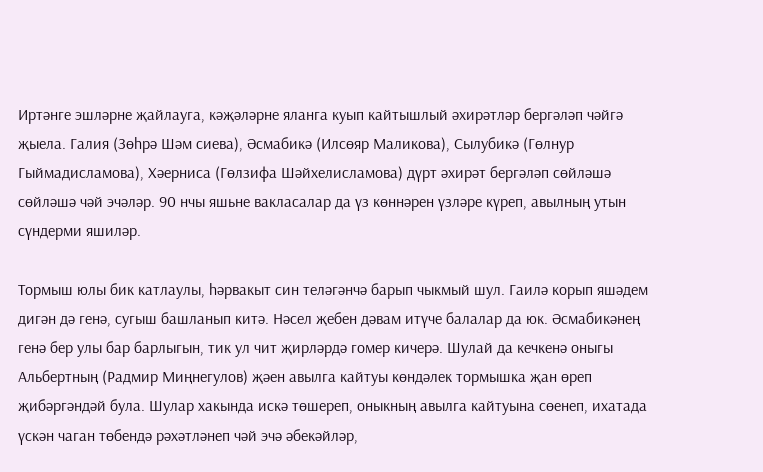Иртәнге эшләрне җайлауга, кәҗәләрне яланга куып кайтышлый әхирәтләр бергәләп чәйгә җыела. Галия (Зөһрә Шәм сиева), Әсмабикә (Илсөяр Маликова), Сылубикә (Гөлнур Гыймадисламова), Хәерниса (Гөлзифа Шәйхелисламова) дүрт әхирәт бергәләп сөйләшә сөйләшә чәй эчәләр. 90 нчы яшьне вакласалар да үз көннәрен үзләре күреп, авылның утын сүндерми яшиләр.

Тормыш юлы бик катлаулы, һәрвакыт син теләгәнчә барып чыкмый шул. Гаилә корып яшәдем дигән дә генә, сугыш башланып китә. Нәсел җебен дәвам итүче балалар да юк. Әсмабикәнең генә бер улы бар барлыгын, тик ул чит җирләрдә гомер кичерә. Шулай да кечкенә оныгы Альбертның (Радмир Миңнегулов) җәен авылга кайтуы көндәлек тормышка җан өреп җибәргәндәй була. Шулар хакында искә төшереп, оныкның авылга кайтуына сөенеп, ихатада үскән чаган төбендә рәхәтләнеп чәй эчә әбекәйләр,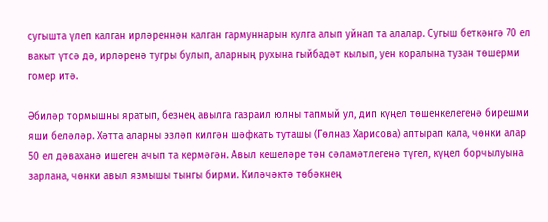сугышта үлеп калган ирләреннән калган гармуннарын кулга алып уйнап та алалар. Сугыш беткәнгә 70 ел вакыт үтсә дә, ирләренә тугры булып, аларның рухына гыйбадәт кылып, уен коралына тузан төшерми гомер итә.

Әбиләр тормышны яратып, безнең авылга газраил юлны тапмый ул, дип күңел төшенкелегенә бирешми яши беләләр. Хәтта аларны эзләп килгән шәфкать туташы (Гөлназ Харисова) аптырап кала, чөнки алар 50 ел дәваханә ишеген ачып та кермәгән. Авыл кешеләре тән сәламәтлегенә түгел, күңел борчылуына зарлана, чөнки авыл язмышы тынгы бирми. Киләчәктә төбәкнең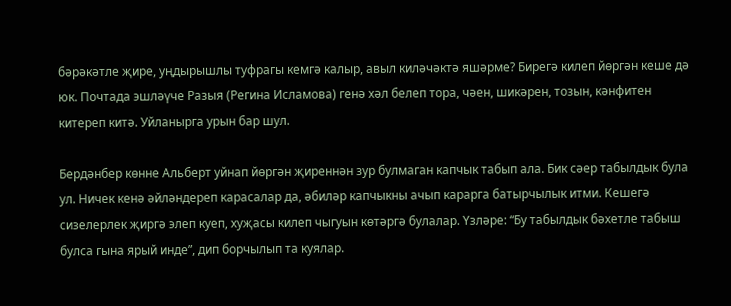бәрәкәтле җире, уңдырышлы туфрагы кемгә калыр, авыл киләчәктә яшәрме? Бирегә килеп йөргән кеше дә юк. Почтада эшләүче Разыя (Регина Исламова) генә хәл белеп тора, чәен, шикәрен, тозын, кәнфитен китереп китә. Уйланырга урын бар шул.

Бердәнбер көнне Альберт уйнап йөргән җиреннән зур булмаган капчык табып ала. Бик сәер табылдык була ул. Ничек кенә әйләндереп карасалар да, әбиләр капчыкны ачып карарга батырчылык итми. Кешегә сизелерлек җиргә элеп куеп, хуҗасы килеп чыгуын көтәргә булалар. Үзләре: “Бу табылдык бәхетле табыш булса гына ярый инде”, дип борчылып та куялар.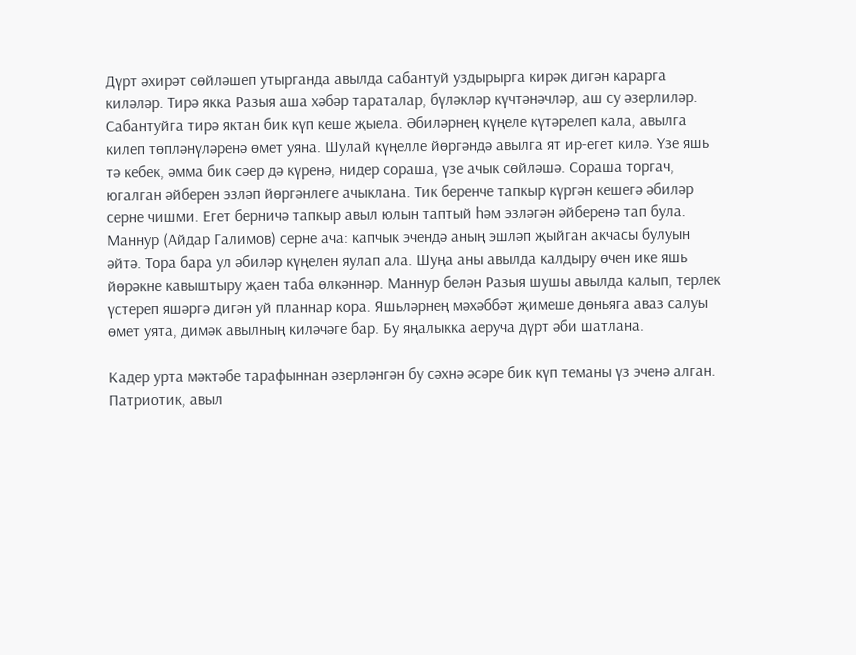Дүрт әхирәт сөйләшеп утырганда авылда сабантуй уздырырга кирәк дигән карарга киләләр. Тирә якка Разыя аша хәбәр тараталар, бүләкләр күчтәнәчләр, аш су әзерлиләр. Сабантуйга тирә яктан бик күп кеше җыела. Әбиләрнең күңеле күтәрелеп кала, авылга килеп төпләнүләренә өмет уяна. Шулай күңелле йөргәндә авылга ят ир-егет килә. Үзе яшь тә кебек, әмма бик сәер дә күренә, нидер сораша, үзе ачык сөйләшә. Сораша торгач, югалган әйберен эзләп йөргәнлеге ачыклана. Тик беренче тапкыр күргән кешегә әбиләр серне чишми. Егет берничә тапкыр авыл юлын таптый һәм эзләгән әйберенә тап була. Маннур (Айдар Галимов) серне ача: капчык эчендә аның эшләп җыйган акчасы булуын әйтә. Тора бара ул әбиләр күңелен яулап ала. Шуңа аны авылда калдыру өчен ике яшь йөрәкне кавыштыру җаен таба өлкәннәр. Маннур белән Разыя шушы авылда калып, терлек үстереп яшәргә дигән уй планнар кора. Яшьләрнең мәхәббәт җимеше дөньяга аваз салуы өмет уята, димәк авылның киләчәге бар. Бу яңалыкка аеруча дүрт әби шатлана.

Кадер урта мәктәбе тарафыннан әзерләнгән бу сәхнә әсәре бик күп теманы үз эченә алган. Патриотик, авыл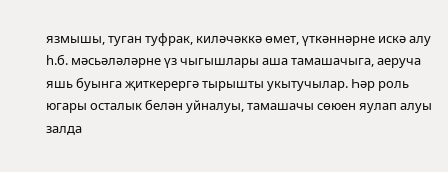язмышы, туган туфрак, киләчәккә өмет, үткәннәрне искә алу һ.б. мәсьәләләрне үз чыгышлары аша тамашачыга, аеруча яшь буынга җиткерергә тырышты укытучылар. Һәр роль югары осталык белән уйналуы, тамашачы сөюен яулап алуы залда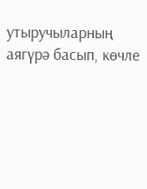утыручыларның аягүрә басып, көчле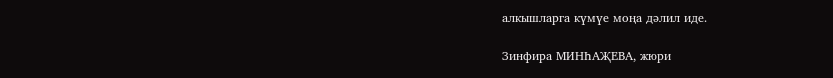алкышларга күмүе моңа дәлил иде.

Зинфира МИНҺАҖЕВА, жюри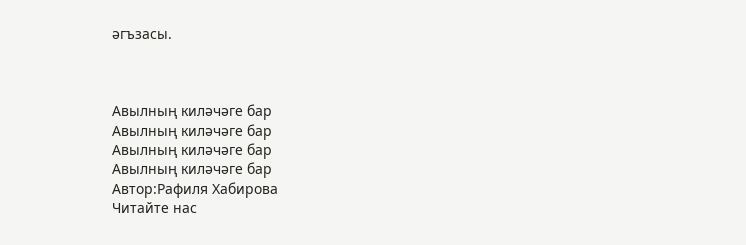әгъзасы.



Авылның киләчәге бар
Авылның киләчәге бар
Авылның киләчәге бар
Авылның киләчәге бар
Автор:Рафиля Хабирова
Читайте нас